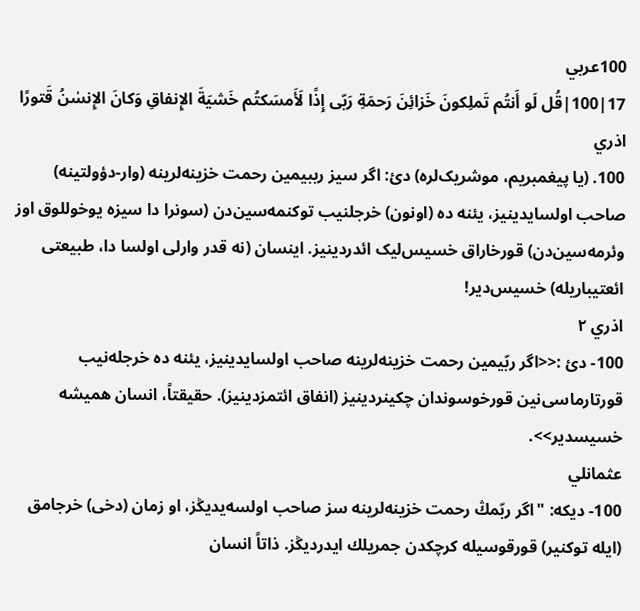100عربي
17|100|قُل لَو أَنتُم تَملِكونَ خَزائِنَ رَحمَةِ رَبّى إِذًا لَأَمسَكتُم خَشيَةَ الإِنفاقِ وَكانَ الإِنسٰنُ قَتورًا
اذري
100. (یا پیغمبریم، موشریک‌لره) دئ: اگر سیز رببیمین رحمت خزینه‌لرینه (وار-دؤولتینه) صاحب اولسایدینیز، یئنه ده (اونون) خرجلنیب توکنمه‌سین‌دن (سونرا دا سیزه یوخوللوق اوز وئرمه‌سین‌دن) قورخا‌راق خسیس‌لیک ائدردینیز. اینسان (نه قدر وارلی اولسا دا، طبیعتی ائعتیباریله) خسیس‌دیر!
اذري ٢
100- دئ :<<اگر ربّیمین رحمت خزینه‌لرینه صاحب اولسایدینیز، یئنه ده خرجله‌نیب قورتارماسی‌نین قورخوسوندان چکینردینیز (انفاق ائتمزدینیز). حقیقتاً، انسان همیشه خسیسدیر>>.
عثمانلي
100- دیکه: "اگر ربّمڭ رحمت خزینه‌لرینه سز صاحب اولسه‌یدیڭز، او زمان (دخی) خرجامق (ایله توکنیر) قورقوسیله کرچکدن جمریلك ایدردیڭز. ذاتاً انسان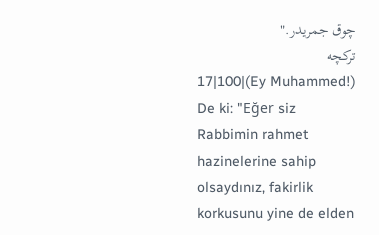چوق جمریدر."
ترکچە
17|100|(Ey Muhammed!) De ki: "Eğer siz Rabbimin rahmet hazinelerine sahip olsaydınız, fakirlik korkusunu yine de elden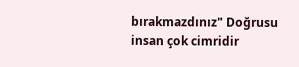bırakmazdınız" Doğrusu insan çok cimridir